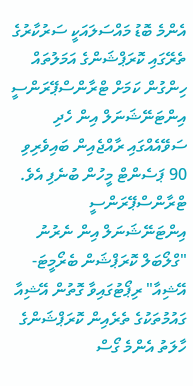އެންމެ ބޮޑު މައްސަލައަކީ ސަރުކާރުގެ ތެރޭގައި ކޮރަޕްޝަންގެ އަމަލުތައް ހިންގުން ކަމަށް ޓްރާންސްޕޭރަންސީ އިންޓަނޭޝަނަލް އިން ހެދި ސަވޭއެއްގައި ރާއްޖެއިން ބައިވެރިވި 90 ޕަސެންޓް މީހުން ބުނެފި އެވެ.
ޓްރާންސްޕޭރަންސީ އިންޓަނޭޝަނަލް އިން ނެރުނު "ގްލޯބަލް ކޮރަޕްޝަން ބެރޯމީޓަ- އޭޝިއާ" ރިޕޯޓުގައިވާ ގޮތުން އޭޝިއާ ގައުމުތަކުގެ ތެރެއިން ކޮރަޕްޝަންގެ ހާލަތު އެންމެ ގޯސް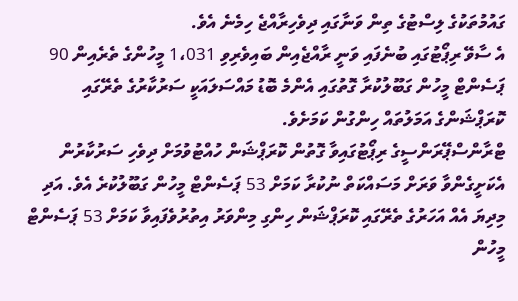ގައުމުތަކުގެ ލިސްޓުގެ ތިން ވަނާގައި ދިވެހިރާއްޖެ ހިމެނެ އެވެ.
އެ ސާވޭ ރިޕޯޓުގައި ބުނެފައި ވަނީ ރާއްޖެއިން ބައިވެރިވި 1،031 މީހުންގެ ތެރެއިން 90 ޕަސެންޓް މީހުން ގަބޫލުކުރާ ގޮތުގައި އެންމެ ބޮޑު މައްސަލައަކީ ސަރުކާރުގެ ތެރޭގައި ކޮރަޕްޝަންގެ އަމަލުތައް ހިންގުން ކަމަށެވެ.
ޓްރާންސްޕޭރަންސީގެ ރިޕޯޓުގައިވާ ގޮތުން ކޮރަޕްޝަން ހުއްޓުވުމަށް ދިވެހި ސަރުކާރުން އެކަށީގެންވާ ވަރަށް މަސައްކަތް ނުކުރާ ކަމަށް 53 ޕަސެންޓް މީހުން ގަބޫލުކުރެ އެވެ. އަދި މިދިޔަ އެއް އަހަރުގެ ތެރޭގައި ކޮރަޕްޝަން ހިންގި މިންވަރު އިތުރުވެފައިވާ ކަމަށް 53 ޕަސެންޓް މީހުން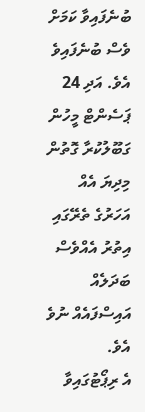ބުނެފައިވާ ކަމަށް ވެސް ބުނެފައިވެ އެވެ. އަދި 24 ޕަސެންޓް މީހުން ގަބޫލުކުރާ ގޮތުން މިދިޔަ އެއް އަހަރުގެ ތެރޭގައި އިތުރު އެއްވެސް ބަދަލެއް އައިސްފައެއް ނުވެ އެވެ.
އެ ރިޕޯޓުގައިވާ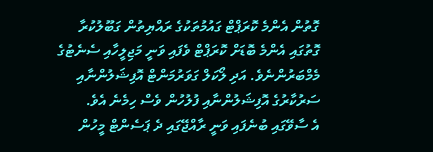ގޮތުން އެންމެ ކޮރަޕްޓް ގައުމުތަކުގެ ރައްޔިތުން ގަބޫލުކުރާ ގޮތުގައި އެންމެ ބޮޑަށް ކޮރަޕްޓް ވެފައި ވަނީ މަޖިލީހާއި ސެނެޓުގެ މެމްބަރުންނެވެ. އަދި ލޯކަލް ގަވަރުމަންޓް އޮފިޝަލުންނާއި ސަރުކާރުގެ އޮފިޝަލުންނާއި ފުލުހުން ވެސް ހިމެނެ އެވެ.
އެ ސާވޭގައި ބުނެފައި ވަނީ ރާއްޖޭގައި ދެ ޕަސެންޓް މީހުން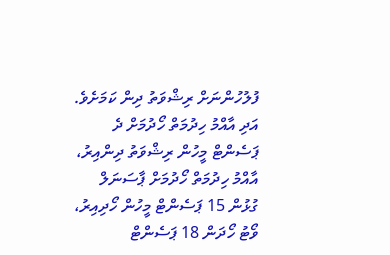ފުލުހުންނަށް ރިޝްވަތު ދިން ކަމަށެވެ. އަދި އާއްމު ހިދުމަތް ހޯދުމަށް ދެ ޕަސެންޓް މީހުން ރިޝްވަތު ދިންއިރު، އާއްމު ހިދުމަތް ހޯދުމަށް ޕާސަނަލް ގުޅުން 15 ޕަސެންޓް މީހުން ހޯދިއިރު، ވޯޓު ހޯދަން 18 ޕަސެންޓް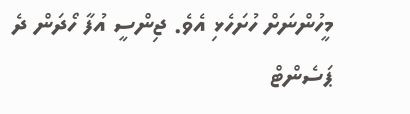މީހުންނަށް ހުށަހެޅި އެވެ. ޖިންސީ އުފާ ހޯދަން ދެ ޕަސެންޓް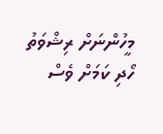މީހުންނަށް ރިޝްވަތު ހޯދި ކަމަށް ވެސް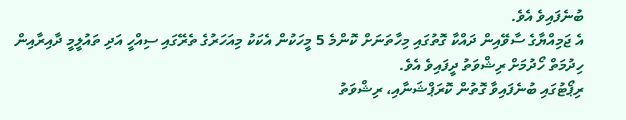ބުނެފައިވެ އެވެ.
އެ ޖަމިއްޔާގެ ސާވޭއިން ދައްކާ ގޮތުގައި މިހާތަނަށް ކޮންމެ 5 މީހަކުން އެކަކު މިއަހަރުގެ ތެރޭގައި ސިއްހީ އަދި ތައުލީމީ ދާއިރާއިން ހިދުމަތް ހޯދުމަށް ރިޝްވަތު ދީފައިވެ އެވެ.
ރިޕޯޓުގައި ބުނެފައިވާ ގޮތުން ކޮރަޕްޝަނާއި، ރިޝްވަތު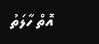އޮތް ހާލަތު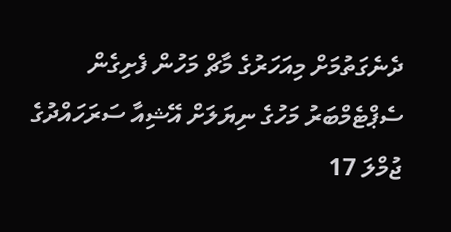ދެނެގަތުމަށް މިއަހަރުގެ މާޗް މަހުން ފެށިގެން ސެޕްޓެމްބަރު މަހުގެ ނިޔަލަށް އޭޝިއާ ސަރަހައްދުގެ ޖުމްލަ 17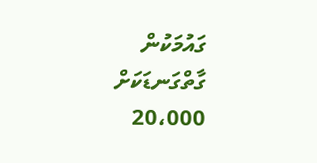ގައުމަކުން ގާތްގަނޑަކަށް 20،000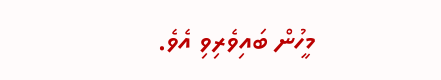މީހުން ބައިވެރިވި އެވެ.